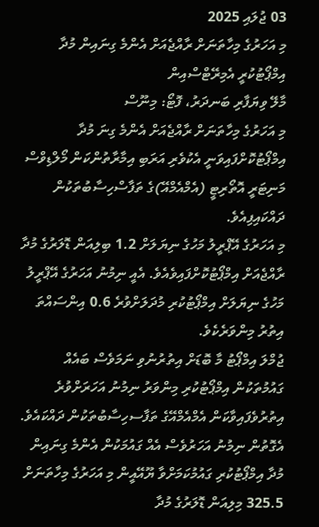03 ޖުލައި 2025
މި އަހަރުގެ މިހާތަނަށް ރާއްޖެއަށް އެންމެ ގިނައިން މުދާ އިމްޕޯޓުކުރީ އެމިރޭޓްސްއިން
މާލޭ ވިޔަފާރި ބަނދަރު، ފޮޓޯ: މިނޫސް
މި އަހަރުގެ މިހާތަނަށް ރާއްޖެއަށް އެންމެ ގިނަ މުދާ އިމްޕޯޓުކޮށްފައިވަނީ އެކުވެރި އަރަބި އިމާރާތުންކަން މޯލްޑިވްސް މަނިޓަރީ އޮތޯރިޓީ (އެމްއެމްއޭ)ގެ ތަފާސްހިސާބުތަކުން ދައްކައިފިއެވެ.
މި އަހަރުގެ އޭޕްރީލު މަހުގެ ނިޔަލަށް 1.2 ބިލިއަން ޑޮލަރުގެ މުދާ ރާއްޖެއަށް އިމްޕޯޓުކޮށްފައިވެއެވެ. އެއީ ނިމުނު އަހަރުގެ އޭޕްރީލު މަހުގެ ނިޔަލަށް އިމްޕޯޓުކުރި މުދަލަށްވުރެ 0.6 އިންސައްތަ އިތުރު މިންވަރެކެވެ.
ޖުމްލަ އިމްޕޯޓު މާ ބޮޑަށް އިތުރުނުވި ނަމަވެސް ބައެއް ގައުމުތަކުން އިމްޕޯޓުކުރި މިންވަރު ނިމުނު އަހަރަށްވުރެ އިތުރުވެފައިވާކަން އެމްއެމްއޭގެ ތަފާސހިސާބުތަކުން ދައްކައެވެ.
އެގޮތުން ނިމުނު އަހަރުވެސް އެއް ގައުމަކުން އެންމެ ގިނައިން މުދާ އިމްޕޯޓުކުރި ގައުމުކަމަށްވާ ޔޫއޭއީން މި އަހަރުގެ މިހާތަނަށް 325.5 މިލިއަން ޑޮލަރުގެ މުދާ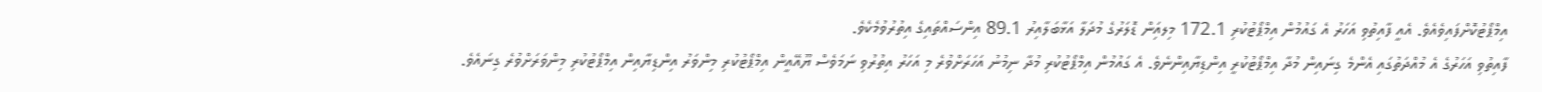އިމްޕޯޓުކޮށްފައިވެއެވެ. އެއީ ފާއިތުވި އަހަރު އެ ގައުމުން އިމްޕޯޓުކުރި 172.1 މިލއިަން ޑޮލަރުގެ މުދަލާ އަޅާބަލާއިރު 89.1 އިންސައްތައިގެ އިތުރުވުމެކެވެ.
ފާއިތުވި އަހަރުގެ އެ މުއްދަތުގައި އެންމެ ގިނައިން މުދާ އިމްޕޯޓުކުރީ އިންޑިޔާއިންނެވެ. އެ ގައުމުން އިމްޕޯޓުކުރި މުދާ ނިމުނު އަހަރަށްވުރެ މި އަހަރު އިތުރުވި ނަމަވެސް ޔޫއޭއީން އިމްޕޯޓުކުރި މިންވަރު އިންޑިޔާއިން އިމްޕޯޓުކުރި މިންވަރަށްވުރެ ގިނައެވެ.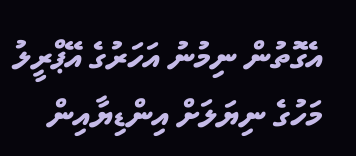އެގޮތުން ނިމުނު އަހަރުގެ އޭޕްރީލު މަހުގެ ނިޔަލަށް އިންޑިޔާއިން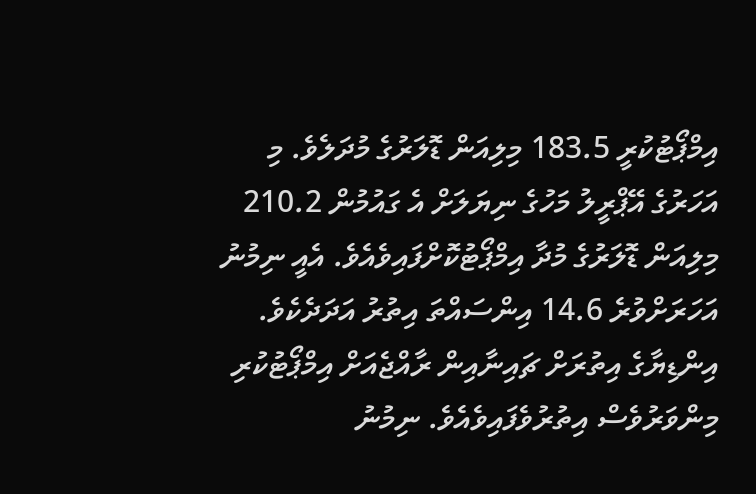އިމްޕޯޓުކުރީ 183.5 މިލިއަން ޑޮލަރުގެ މުދަލެވެ. މި އަހަރުގެ އޭޕްރީލު މަހުގެ ނިޔަލަށް އެ ގައުމުން 210.2 މިލިއަން ޑޮލަރުގެ މުދާ އިމްޕޯޓުކޮށްފައިވެއެވެ. އެއީ ނިމުނު އަހަރަށްވުރެ 14.6 އިންސައްތަ އިތުރު އަދަދެކެވެ.
އިންޑިޔާގެ އިތުރަށް ޗައިނާއިން ރާއްޖެއަށް އިމްޕޯޓުކުރި މިންވަރުވެސް އިތުރުވެފައިވެއެވެ. ނިމުނު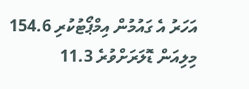އަހަރު އެ ގައުމުން އިމްޕޯޓުކުރި 154.6 މިލިއަން ޑޮލަރަށްވުރެ 11.3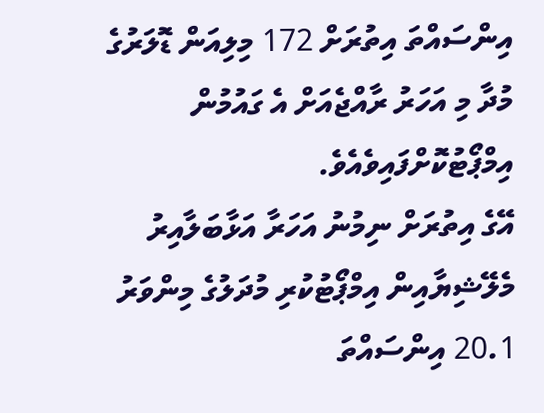އިންސައްތަ އިތުރަށް 172 މިލިއަން ޑޮލަރުގެ މުދާ މި އަހަރު ރާއްޖެއަށް އެ ގައުމުން އިމްޕޯޓުކޮށްފައިވެއެވެ.
އޭގެ އިތުރަށް ނިމުނު އަހަރާ އަޅާބަލާއިރު މެލޭޝިޔާއިން އިމްޕޯޓުކުރި މުދަލުގެ މިންވަރު 20.1 އިންސައްތަ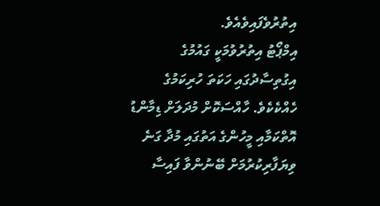އިތުރުވެފައިވެއެވެ.
އިމްޕޯޓު އިތުރުވުމަކީ ގައުމުގެ އިގުތިސާދުގައި ހަކަތަ ހުރިކަމުގެ ހެއްކެކެވެ. ހާއްސަކޮށް މުދަލަށް ޑިމާންޑު އޮތްކަމާއި މީހުންގެ އަތުގައި މުދާ ގަނެ ވިޔަފާރިކުރުމަށް ބޭނުންވާ ފައިސާ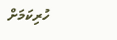ހުރިކަމަށް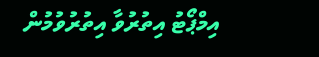އިމްޕޯޓު އިތުރުވާ އިތުރުވުމުން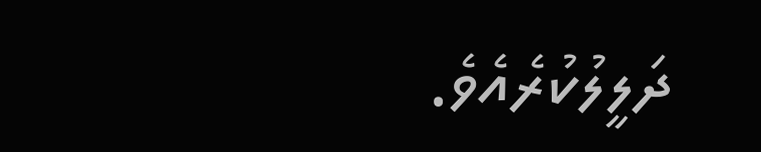ދަލީލުކުރެއެވެ.